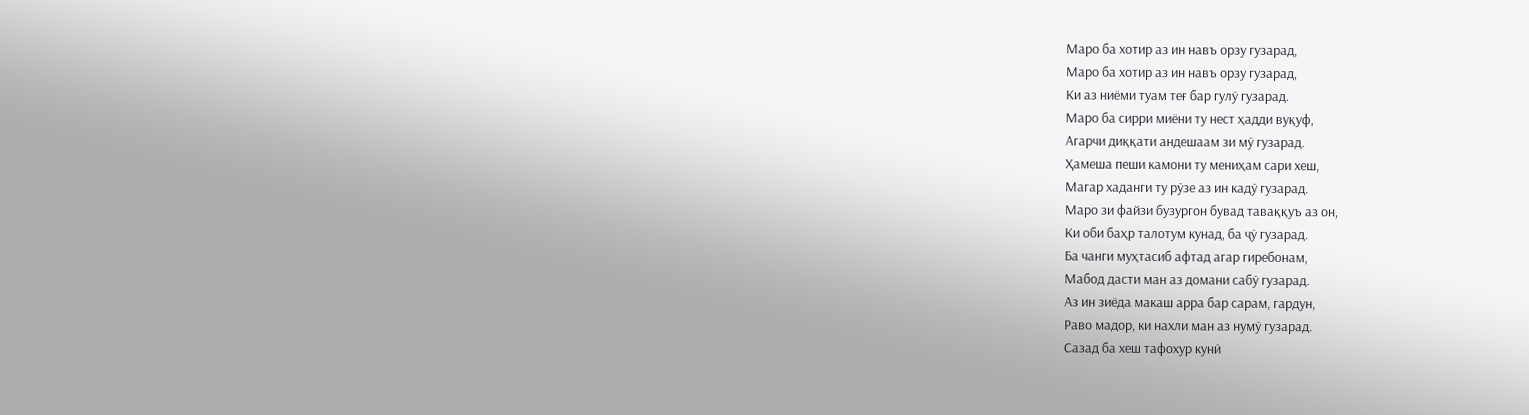Маро ба хотир аз ин навъ орзу гузарад,
Маро ба хотир аз ин навъ орзу гузарад,
Ки аз ниёми туам теғ бар гулӯ гузарад.
Маро ба сирри миёни ту нест ҳадди вуқуф,
Агарчи диққати андешаам зи мӯ гузарад.
Ҳамеша пеши камони ту мениҳам сари хеш,
Магар хаданги ту рӯзе аз ин кадӯ гузарад.
Маро зи файзи бузургон бувад таваққуъ аз он,
Ки оби баҳр талотум кунад, ба ҷӯ гузарад.
Ба чанги муҳтасиб афтад агар гиребонам,
Мабод дасти ман аз домани сабӯ гузарад.
Аз ин зиёда макаш арра бар сарам, гардун,
Раво мадор, ки нахли ман аз нумӯ гузарад.
Сазад ба хеш тафохур кунӣ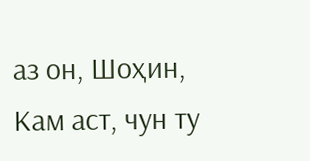аз он, Шоҳин,
Кам аст, чун ту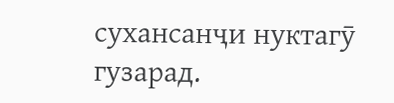сухансанҷи нуктагӯ гузарад.